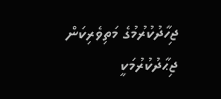ޖިހާދުކުރުމުގެ މަތިވެރިކަން
ޖިޙާދުކުރުމަކީ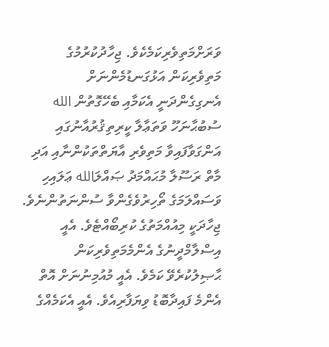ވަރަށްމަތިވެރިކަމެކެވެ. ޖިހާދުކުރުމުގެ މަތިވެރިކަން އަޅުގަނޑުމެންނަށް އެނގިގެންދަނީ އެކަމާއި ބެހޭގޮތުން الله ސުބުޙާނަހޫ ވަތަޢާލާ ކީރިތިޤުރުއާނުގައި އަންގަވާފައިވާ މަތިވެރި އާޔަތްތަކުންނާއި އަދި މާތް ރަސޫލާ މުޙައްމަދު ޞައްލަالله ޢަލައިހި ވަސައްލަމަގެ ތޯހިރުވެގެންވާ ސުންނަތުންނެވެ. ޖިހާދަކީ މިއުއްމަތުގެ ކުރިބޯއްޓެވެ. އެއީ އިސްލާމްދީނުގެ އެންމެމަތިވެރިކަން ޙާޞިލުކުރެވޭ ކަމެވެ. އެއީ މުއުމިނުނަށް އޮތް އެންމެ ފައިދާބޮޑު ވިޔަފާރިއެވެ. އެއީ އެކަމެއްގެ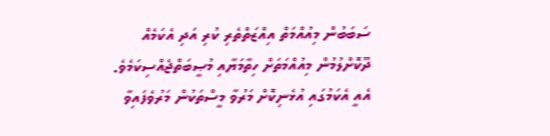ސަބަބުން މިއުއްމަތް އިއްޒަތްތެރި ކުރި އަދި އެކަމެއް ދޫކޮށްލުމުން މިއުއްމަތަށް ހިތާމަޔާއި މުޞީބަތްޖެއްސިކަމެވެ. އެއީ އެކަމުގައި އުޅެނިކޮށް މަރުވާ މީސްތަކުން މަރުވެފައިވާ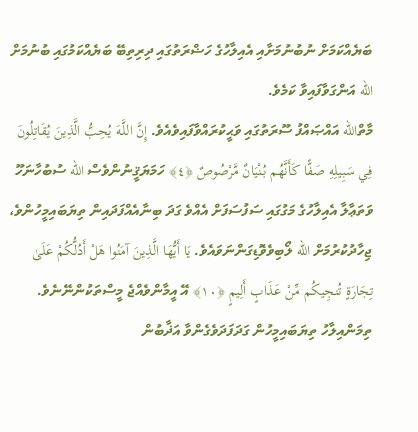ބަޔެއްކަމަށް ނުބުނުމަށާއި އެއިލާހުގެ ހަޟްރަތުގައި ދިރިތިބޭ ބަޔެއްކަމުގައި ބުނުމަށް الله އަންގަވާފައިވާ ކަމެވެ.
މާތްالله އައްޞައްފު ސޫރަތުގައި ވަޙީކުރައްވާފައިވެއެވެ. إِنَّ اللَّـهَ يُحِبُّ الَّذِينَ يُقَاتِلُونَ فِي سَبِيلِهِ صَفًّا كَأَنَّهُم بُنْيَانٌ مَّرْصُوصٌ ﴿٤﴾ ހަމަޔަޤީނުންވެސް الله ސުބުހާނަހޫ ވަތަޢާލާ އެއިލާހުގެ މަގުގައި ސަފުސަފަށް އެއްވެ ގަދަ ބިނާއެއްފަދައިން ތިޔަބައިމީހުންވެ، ޖިހާދުކުރުމަށް الله ލޯބިވެވޮޑިގަންނަވައެވެ. يَا أَيُّهَا الَّذِينَ آمَنُوا هَلْ أَدُلُّكُمْ عَلَىٰ تِجَارَةٍ تُنجِيكُم مِّنْ عَذَابٍ أَلِيمٍ ﴿١٠﴾ އޭ އީމާންވެއްޖެ މީސްތަކުންނޭނެވެ. ތިމަންއިލާހު ތިޔަބައިމީހުން ގަދަފަދަވެގެންވާ އަޛާބުން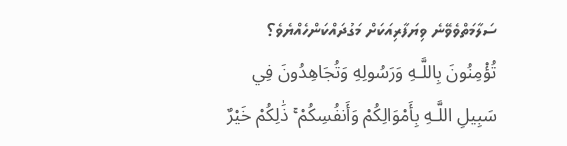ސަލާމަތްވެވޭނެ ވިޔަފާރިއަކަށް މަގުދައްކަންހެއްޔެވެ؟ تُؤْمِنُونَ بِاللَّـهِ وَرَسُولِهِ وَتُجَاهِدُونَ فِي سَبِيلِ اللَّـهِ بِأَمْوَالِكُمْ وَأَنفُسِكُمْ ۚ ذَٰلِكُمْ خَيْرٌ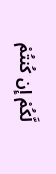لَّكُمْ إِن كُنتُمْ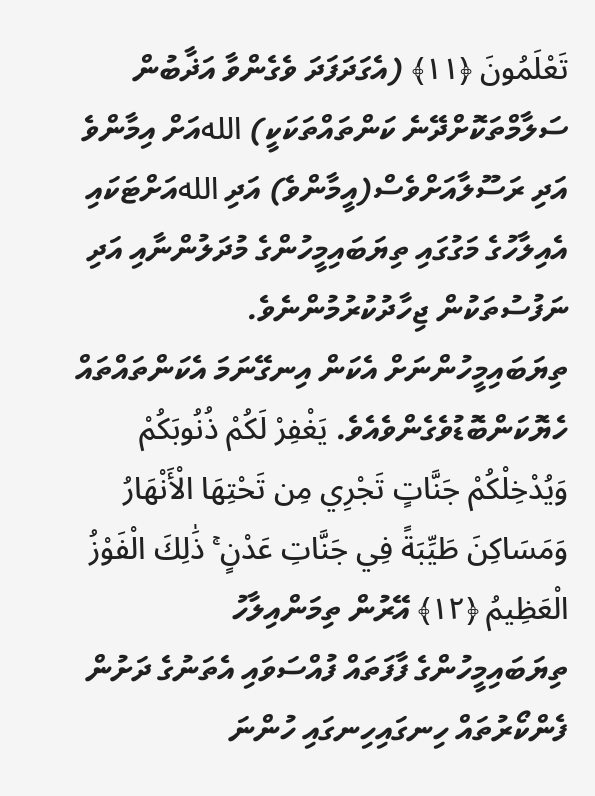تَعْلَمُونَ ﴿١١﴾ (އެގަދަފަދަ ވެގެންވާ އަޛާބުން ސަލާމްތަކޮށްދޭނެ ކަންތައްތަކަކީ) اللهއަށް އިމާންވެ އަދި ރަސޫލާއަށްވެސް(އީމާންވެ) އަދި اللهއަށްޓަކައި އެއިލާހުގެ މަގުގައި ތިޔަބައިމީހުންގެ މުދަލުންނާއި އަދި ނަފުސުތަކުން ޖިހާދުކުރުމުންނެވެ. ތިޔަބައިމީހުންނަށް އެކަން އިނގޭނަމަ އެކަންތައްތައް ހެޔޮކަންބޮޑުވެގެންވެއެވެ. يَغْفِرْ لَكُمْ ذُنُوبَكُمْ وَيُدْخِلْكُمْ جَنَّاتٍ تَجْرِي مِن تَحْتِهَا الْأَنْهَارُ وَمَسَاكِنَ طَيِّبَةً فِي جَنَّاتِ عَدْنٍ ۚ ذَٰلِكَ الْفَوْزُ الْعَظِيمُ ﴿١٢﴾ އޭރުން ތިމަންއިލާހު ތިޔަބައިމީހުންގެ ފާފަތައް ފުއްސަވައި އެތަނުގެ ދަށުން ފެންކޯރުތައް ހިނގައިހިނގައި ހުންނަ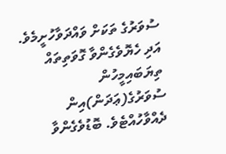ސުވަރުގެ ތަކަށް ވައްދަވާހުށީމެވެ. އަދި ހެޔޮވެގެންވާ ގޮވަތިތައް ތިޔަބައިމީހުން ސުވަރުގެ(ޢަދަން)އިން ދެއްވާހުއްޓެވެ. ބޮޑުވެގެންވާ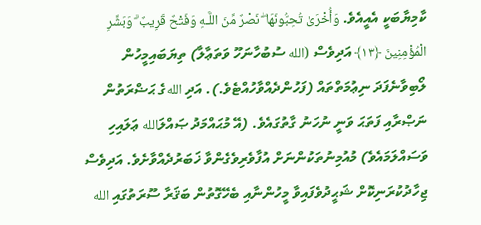ކާމިޔާބަކީ އެއީއެވެ. وَأُخْرَىٰ تُحِبُّونَهَا ۖ نَصْرٌ مِّنَ اللَّـهِ وَفَتْحٌ قَرِيبٌ ۗ وَبَشِّرِ الْمُؤْمِنِينَ ﴿١٣﴾ އަދިވެސް (الله ސުބުހާނަހޫ ވަތަޢާލާ) ތިޔަބައިމީހުން ލޯބިވާނެފަދަ ނިޢުމަތްތައް (ފަހުންދެއްވާހުއްޓެވެ.). އަދި اللهގެ ޙަޟްރަތުން ނަޞްރާއި ފަތަޙަ ވަނީ ނުހަނު ގާތުގައެވެ. (އޭ މުޙައްމަދު ޞައްލަالله ޢަލައިހި ވަސައްލަމައެވެ) މުއުމިނުތަކުންނަށް އުފާވެރިވެގެންވާ ޚަބަރުދެއްވާށެވެ. އަދިވެސް ޖިހާދުކުރަނިކޮށް ޝަޙީދުވެފައިވާ މީހުންނާއި ބެހޭގޮތުން ބަޤަރާ ސޫރަތުގައި الله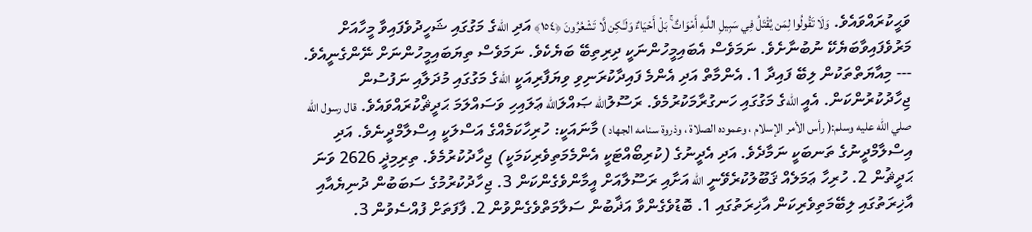ވަޙީކުރައްވައެވެ. وَلَا تَقُولُوا لِمَن يُقْتَلُ فِي سَبِيلِ اللَّـهِ أَمْوَاتٌ ۚ بَلْ أَحْيَاءٌ وَلَـٰكِن لَّا تَشْعُرُونَ ﴿١٥٤﴾ އަދި اللهގެ މަގުގައި ޝަހީދުވެފައިވާ މީހާއަށް މަރުވެފައިވާބަޔެކޭ ނުބުނާށެވެ. ނަމަވެސް އެބައިމީހުންނަކީ ދިރިތިބޭ ބަޔެކެވެ. ނަމަވެސް ތިޔަބައިމީހުންނަށް ނޭންގެނީއެވެ. --- މިއާޔަތްތަކުން ލިބޭ ފައިދާ 1. އެންމާތް އަދި އެންމެ ފައިދާކުރަނިވި ވިޔަފާރިއަކީ اللهގެ މަގުގައި މުދަލާއި ނަފުސުން ޖިހާދުކުރުންކަން. އެއީ اللهގެ މަގުގައި ހަނގުރާމަކުރުމެވެ. ރަސޫލުالله ޞައްލަالله ޢަލައިހި ވަސައްލަމަ ޙަދީޘްކުރައްވައެވެ. قال رسول الله صلي الله عليه وسلم:( رأس الأمر الإسلام ، وعموده الصلاة ، وذروة سنامه الجهاد ) މާނައަކީ: ހުރިހާކަމެއްގެ އަސްލަކީ އިސްލާމްދީނެވެ. އަދި އިސްލާމްދީނުގެ ތަނބަކީ ނަމާދެވެ. އަދި އެދީނުގެ (ކުރިބޯއްޓަކީ އެންމެމަތިވެރިކަމަކީ) ޖިހާދުކުރުމެވެ. ތިރިމިޛީ 2626 ވަނަ ޙަދީޘުން 2. ހުރިހާ ޢަމަލެއް ޤަބޫލުކުރެވޭނީ الله އަށާއި ރަސޫލާއަށް އީމާންވެގެންކަން 3. ޖިހާދުކުރުމުގެ ސަބަބުން ދުނިޔެއާއި އާޚިރަތުގައި ލިބޭމަތިވެރިކަން އާޚިރަތުގައި 1. ބޮޑުވެގެންވާ އަޛާބުން ސަލާމަތްވެގެންވުން 2. ފާފަތަށް ފުއްސެވުން 3.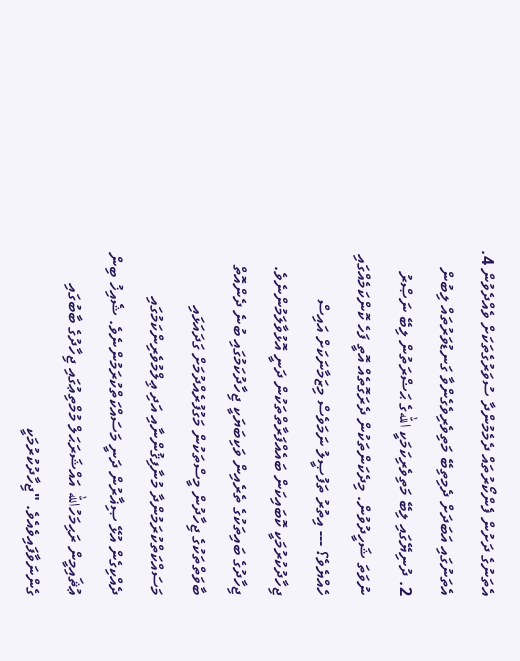އެތަނުގެ ދަށުން ފެންކޯރުތައް ދެމެމުންދާ ސުވަރުގެތަކަށް ވެއްދެވުން 4. އެތަނުގައި އަބަދަށް ދެމިތިބޭ މަތިވެރިވެގެންވާ ގަނޑުވަރުތައް ލިބުން 2. ދުނިޔޭގައި ލިބޭ މަތިވެރިކަމަކީ اللهގެ ޙަޟްރަތުން ލިބޭ ނަޞްރު ނުވަތަ ޝަހީދުވުން. މިދެކަންތަކުން ދެރަގޮތެއް އޮތީ ފަހެ ކޮންކަމެއްގައި ހެއްޔެވެ؟ --- އިތުރު ތަފުޞީލު ނަމަވެސް މިޒަމާނަކަށް އައިސް ޖިހާދުކުރުމަކީ ކޮބައިކަން ބައެއްފަރާތްތަކުން ދަނީ އޮޅުވާލަމުންނެވެ. ޖިހާދުގެ ބައިތަކުގެ ތެރެއިން ވަކިބަޔަކީ ޖިހާދުކަމުގައި ބުނެ ދެންއޮތް ބާވަތްތަކުގެ ޖިހާދުން މީސްތަކުން މަގުފުރެއްދުމަށް ގަދައަޅައި މަސައްކަތްކުރަމުންދާ މުނާފިޤުންނާއި އަދި ޢިލްމުވެރިންކަމުގައި ދެއްކިގެން އުޅޭ ޞިޣާރުން ދަނީ މަސައްކަތްކުރަމުންނެވެ. ޝެއިޚު ބިން ޢުޘައިމީން ރަޙިމަހުالله އައްޝަރަޙަލް މުމްތިޢުގައި ޖިހާދުގެ ބާބުގައި ގެންނަވާފައިވެއެވެ. "ޖިހާދުކުރުމަކީ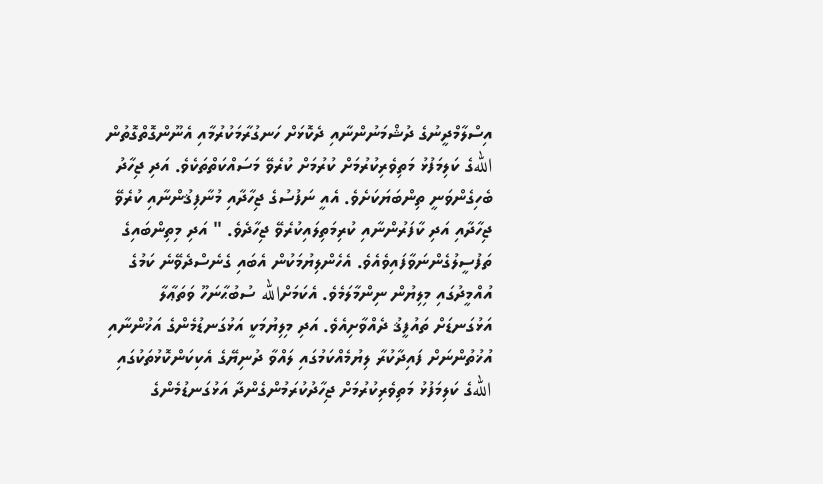އިސްލާމްދީނުގެ ދުޝްމަނުންނާއި ދެކޮޅަށް ހަނގުރާމަކުރުމާއި އެނޫންގޮތްގޮތުން اللهގެ ކަލިމަފުޅު މަތިވެރިކުރުމަށް ކުރުމަށް ކުރެވޭ މަސައްކަތްތަކެވެ. އަދި ޖިހާދު ބެހިގެންވަނީ ތިންބަޔަކަށެވެ. އެއީ ނަފުސުގެ ޖިހާދާއި މުނާފިޤުންނާއި ކުރެވޭ ޖިހާދާއި އަދި ކާފަރުންނާއި ކުރިމަތިލައިކުރެވޭ ޖިހާދެވެ. " އަދި މިތިންބައިގެ ތަފުސީލުގެންނަވާފައިވެއެވެ. އެހެންލިޔުމަކުން އެބައި ގެނެސްދެވޭނެ ކަމުގެ އުއްމީދުގައި މިލިޔުން ނިންމާލަމެވެ. އެކަމަށްالله ސުބުޙާނަހޫ ވަތަޢާލާ އަޅުގަނޑަށް ތައުފީޤު ދެއްވާށިއެވެ. އަދި މިލިޔުމަކީ އަޅުގަނޑުމެންގެ އަޚުންނާއި އުޚުތުންނަށް ފައިދާކުރާ ލިޔުމެއްކަމުގައި ލައްވާ ދުނިޔޭގެ އެކިކަންކޮޅުތަކުގައި اللهގެ ކަލިމަފުޅު މަތިވެރިކުރުމަށް ޖިހާދުކުރަމުންގެންދާ އަޅުގަނޑުމެންގެ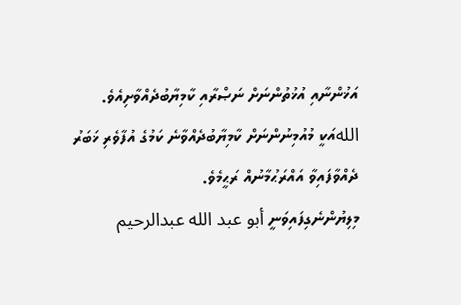އަޚުންނާއި އުޚުތުންނަށް ނަޞްރާއި ކާމިޔާބުދެއްވާށިއެވެ. اللهއަކީ މުއުމިނުންނަށް ކާމިޔާބުދެއްވާނެ ކަމުގެ އުފާވެރި ޚަބަރު ދެއްވާފައިވާ އައްރަޙުމާނުއް ރަޙީމެވެ.
މިލިޔުންނެގިފައިވަނީ أبو عبد الله عبدالرحيم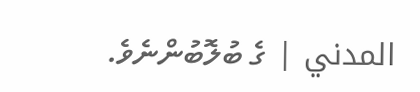المدني | ގެ ބުލޮބުންނެވެ.